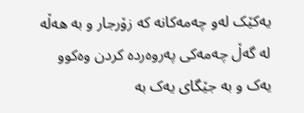یەکێک لەو چەمەکانە که زۆرجار و به ھەڵە له گەڵ چەمەکی پەروەردە کردن وەکوو یەک و به جێگای یەک به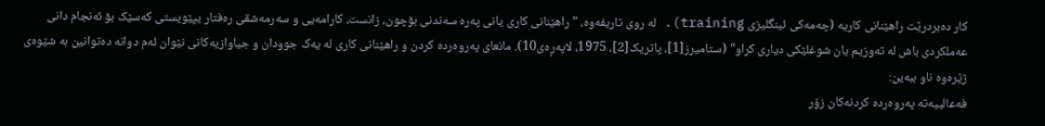کار دەبردرێت راهێنانی کاریه (چەمەکی ئینگلیزی training). له روی تاریفەوه، " راهێنانی کاری یانی پەره سەندنی بۆچون، زانست، کارامەیی و سەرمەشقی رەفتار یپێویستی کەسێک بۆ ئەنجام دانی عەملکردی باش له تەوزیم یان شوغلێکی دیاری کراو" (ستامیرز[1]، پاتریک[2]، 1975، لاپەڕەی10). مانعای پەروەردە کردن و راهێنانی کاری له یەک جوودان و جیاوازیەکانی نێوان ئەم دوانه دەتوانین به شێوەی ژێرەوه ناو ببەین:
فەعالییەته پەروەردە کردنەکان زۆر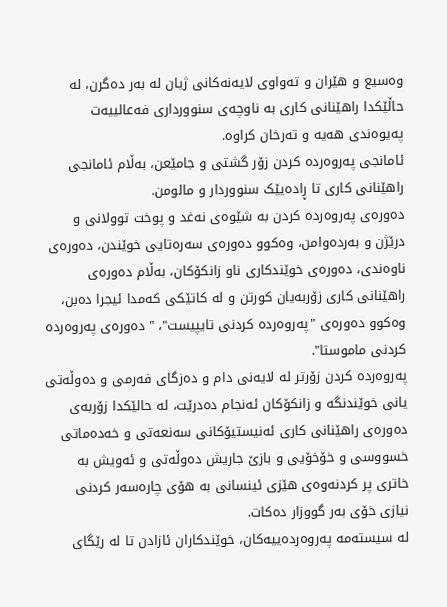وەسیع و هێران و تەواوی لایەنەکانی ژیان له بەر دەگرن، له حاڵێکدا راهێنانی کاری به ناوچەی سنوورداری فەعالییەت پەیوەندی ھەیە و تەرخان کراوه.
ئامانجی پەروەردە کردن زۆر گشتی و جامێعن، بەڵام ئامانجی راهێنانی کاری تا ڕادەیێک سنووردار و مالومن.
دەورەی پەروەردە کردن به شێوەی نەغد و پوخت توولانی و درێژن و بەردەوامن، وەکوو دەورەی سەرەتایی خوێندن، دەورەی ناوەندی، دەورەی خوێندکاری ناو زانکۆکان، بەڵام دەورەی راهێنانی کاری زۆربەیان کورتن و له کاتێکی کەمدا ئیجرا دەبن، وەکوو دەورەی "پەروەردە کردنی تایپیست"، " دەورەی پەروەردە کردنی ماموستا".
پەروەردە کردن زۆرتر له لایەنی دام و دەزگای فەرمی و دەوڵەتی یانی خوێندنگە و زانکۆکان ئەنجام دەدرێت، له حالێکدا زۆربەی دەورەی راهێنانی کاری ئەنیستیۆکانی سەنعەتی و خەدەماتی خسووسی و خۆخۆیی و بازێ جاریش دەوڵەتی و ئەویش به خاتری پر کردنەوەی هێزی ئینسانی به هۆی چارەسەر کردنی نیازی خۆی بەر گووزار دەکات.
له سیستەمه پەروەردەییەکان، خوێندکاران ئازادن تا له رێگای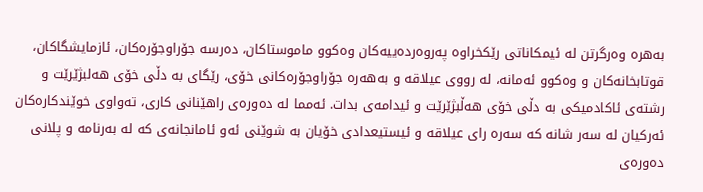بەهره وەرگرتن له ئیمکاناتی رێکخراوه پەروەردەییەکان وەکوو ماموستاکان، دەرسه جۆراوجۆرەکان، ئازمایشگاکان، قوتابخانەکان و وەکوو ئەمانه، لە رووی عیلاقه و بەھەرە جۆراوجۆرەکانی خۆی، رێگای به دڵی خۆی هەلبژێرێت و رشتەی ئاکادمیکی به دڵی خۆی هەڵبژێرێت و ئیدامەی بدات. ئەمما له دەورەی راهێنانی کاری، تەواوی خوێندکارەکان ئەرکیان له سەر شانه که سەره رای عیلاقه و ئیستیعدادی خۆیان به شوێنی ئەو ئامانجانەی که له بەرنامه و پلانی دەورەی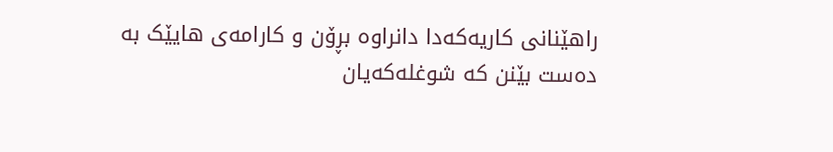راهێنانی کاریەکەدا دانراوه بڕۆن و کارامەی هایێک به دەست بێنن که شوغلەکەیان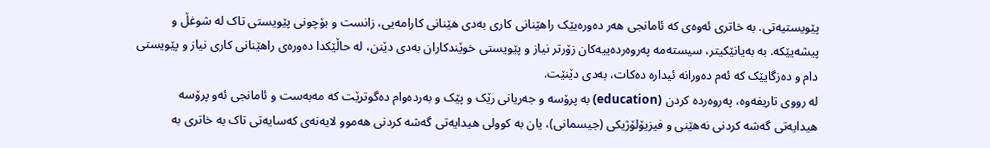پێویستیەتی. به خاتری ئەوەی که ئامانجی هەر دەورەیێک راهێنانی کاری بەدی هێنانی کارامەیی، زانست و بۆچونی پێویستی تاک له شوغڵ و پیشەیێکه. به بەیانێکیتر، سیستەمه پەروەردەییەکان زۆرتر نیاز و پێویستی خوێندکاران بەدی دێنن، له حاڵێکدا دەورەی راهێنانی کاری نیاز و پێویستی دام و دەزگایێک که ئەم دەورانه ئیداره دەکات، بەدی دێنێت.
له رووی تاریفەوه، پەروەردە کردن (education) به پرۆسه و جەریانی رێک و پێک و بەردەوام دەگوترێت که مەبەست و ئامانجی ئەو پرۆسه هیدایەتی گەشه کردنی نەهێنی و فیزیۆلۆژیکی (جیسمانی)، یان به کوولی هیدایەتی گەشه کردنی هەموو لایەنەی کەسایەتی تاک به خاتری به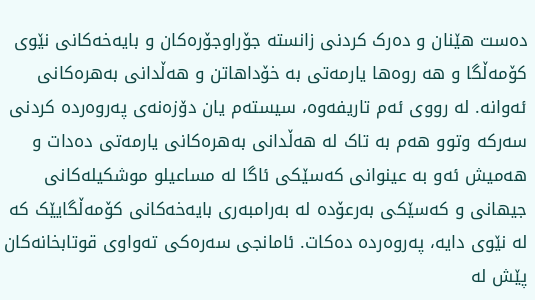دەست هێنان و دەرک کردنی زانسته جۆراوجۆرەکان و بایەخەکانی نێوی کۆمەڵگا و هه روەها یارمەتی به خۆداهاتن و هەڵدانی بەهرەکانی ئەوانه. له رووی ئەم تاریفەوه، سیستەم یان دۆزەنەی پەروەردە کردنی سەرکه وتوو هەم به تاک له هەڵدانی بەهرەکانی یارمەتی دەدات و هەمیش ئەو به عینوانی کەسێکی ئاگا له مساعیلو موشکیلەکانی جیهانی و کەسێکی بەرعۆده له بەرامبەری بایەخەکانی کۆمەڵگایێک که له نێوی دایه، پەروەردە دەکات. ئامانجی سەرەکی تەواوی قوتابخانەکان پێش له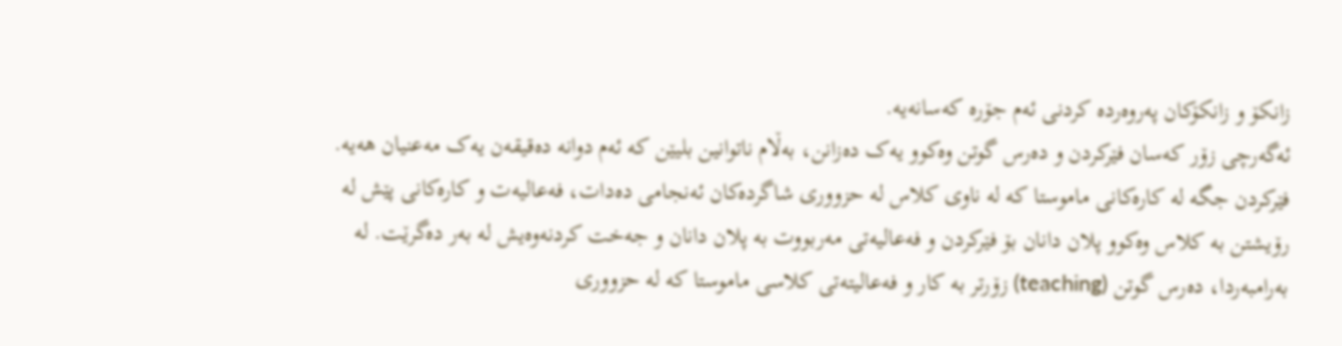زانکۆ و زانکۆکان پەروەردە کردنی ئەم جۆره کەسانەیه.
ئەگەرچی زۆر کەسان فێرکردن و دەرس گوتن وەکوو یەک دەزانن، بەڵام ناتوانین بلیێن که ئەم دوانه دەقیقەن یەک مەعنیان ھەیە. فێرکردن جگه له کارەکانی ماموستا که له ناوی کلاس له حزووری شاگردەکان ئەنجامی دەدات، فەعالیەت و کارەکانی پێش له رۆیشتن به کلاس وەکوو پلان دانان بۆ فێرکردن و فەعالیەتی مەربووت به پلان دانان و جەخت کردنەوەیش له بەر دەگرێت. له بەرامبەردا، دەرس گوتن (teaching) زۆرتر به کار و فەعالیتەتی کلاسی ماموستا که له حزووری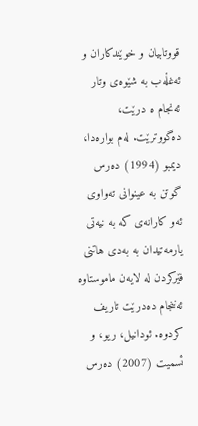قووتابیان و خوێندکاران و ئەغڵەب به شێوەی وتار ئەنجام ە درێت، دەگووترێت. لەم بوارەدا، دیمبو (1994) دەرس گوتن به عینوانی تەواوی ئەو کارانەی که به نیەتی یارمەتیدان به بەدی هاتنی فێرکردن له لایەن ماموستاوه ئەننجام دەدرێت تاریف کردوه. ئودانیل، ریو، و ئسمیت (2007) دەرس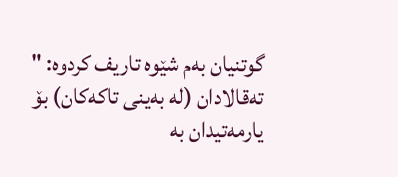گوتنیان بەم شێوه تاریف کردوه: " تەقالادان (له بەینی تاکەکان) بۆ یارمەتیدان به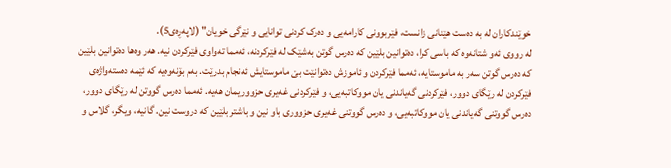خوێندکاران له به دەست هێنانی زانست، فێربوونی کارامەیی و دەرک کردنی توانایی و نێرگی خویان" (لاپەڕەی5).
له رووی ئەو شتانەوه که باسی کرا، دەتوانین بلێین که دەرس گوتن بەشێک له فێرکردنه، ئەمما تەواوی فێرکردن نیه. هەر وەها دەتوانین بلێین که دەرس گوتن سەر به ماموستایه، ئەمما فێرکردن و ئاموزش دەتوانێت بێ ماموستایش ئەنجام بدرێت. بەم بۆنەوەیه که ئێمه دەستەواژەی فێرکردن له رێگای دوور، فێرکردنی گەیاندنی یان مووکاتبەیی، و فێرکردنی غەیری حزووریمان ھەیە. ئەمما دەرس گووتن له رێگای دوور، دەرس گووتنی گەیاندنی یان مووکاتبەیی، و دەرس گووتنی غەیری حزووری باو نین و باشتر بلێین که دروست نین. گانیه، ویگر، گلاس و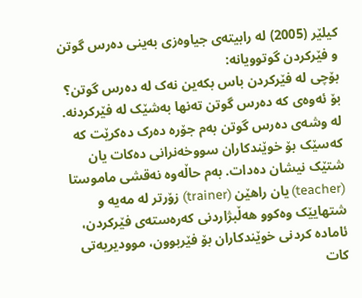کیلێر (2005) له رابیتەی جیاوەزی بەینی دەرس گوتن و فێرکردن گوتوویانه:
بۆچی له فێرکردن باس بکەین نەک له دەرس گوتن؟ بۆ ئەوەی که دەرس گوتن تەنها بەشێک له فێرکردنه. له وشەی دەرس گوتن بەم جۆره دەرک دەکرێت که کەسێک بۆ خوێندکاران سووخەنرانی دەکات یان شتێک نیشان دەدات. بەم حاڵەوه نەقشی ماموستا (teacher) یان راهێن (trainer) زۆرتر له مەیه و شتهایێک وەکوو هەڵبژاردنی کەرەستەی فێرکردن، ئاماده کردنی خوێندکاران بۆ فێربوون، موودیریەتی کات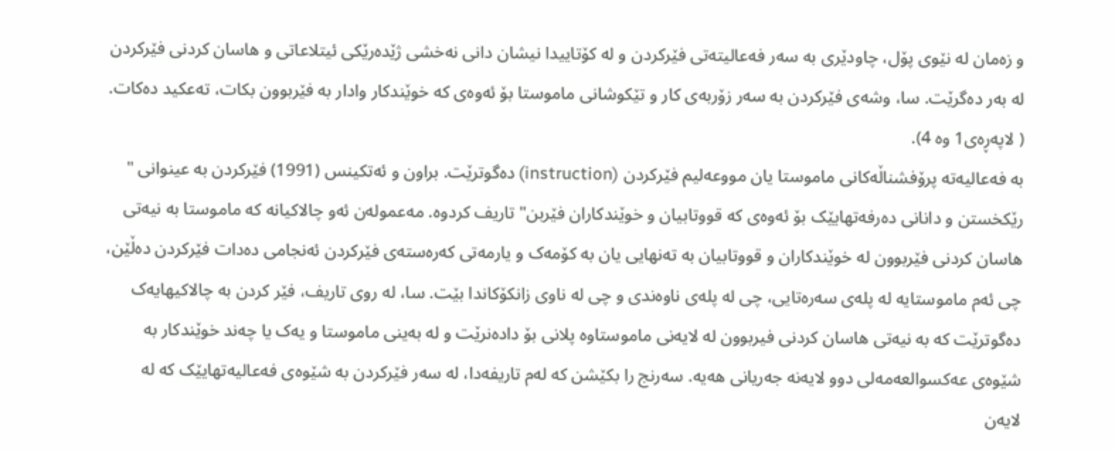و زەمان له نێوی پۆل، چاودێری به سەر فەعالیتەتی فێرکردن و لە کۆتاییدا نیشان دانی نەخشی ژێدەرێکی ئیتلاعاتی و هاسان کردنی فێرکردن له بەر دەگرێت. سا، وشەی فێرکردن به سەر زۆربەی کار و تێکوشانی ماموستا بۆ ئەوەی که خوێندکار وادار به فێربوون بکات، تەعکید دەکات. ( لاپەڕەی1 وه 4).
به فەعالیەته پرۆفشناڵەکانی ماموستا یان مووعەلیم فێرکردن (instruction) دەگوترێت. براون و ئەتکینس (1991) فێرکردن به عینوانی " رێکخستن و دانانی دەرفەتهایێک بۆ ئەوەی که قووتابیان و خوێندکاران فێربن" تاریف کردوه. مەعمولەن ئەو چالاکیانە که ماموستا به نیەتی هاسان کردنی فێربوون له خوێندکاران و قووتابیان به تەنهایی یان به کۆمەک و یارمەتی کەرەستەی فێرکردن ئەنجامی دەدات فێرکردن دەڵێن، چی ئەم ماموستایه له پلەی سەرەتایی، چی له پلەی ناوەندی و چی له ناوی زانکۆکاندا بێت. سا، له روی تاریف، فێر کردن به چالاکیھایەک دەگوترێت که به نیەتی هاسان کردنی فیربوون له لایەنی ماموستاوه پلانی بۆ دادەنرێت و له بەینی ماموستا و یەک یا چەند خوێندکار به شێوەی عەکسوالعەمەلی دوو لایەنه جەریانی ھەیە. سەرنج را بکێشن که لەم تاریفەدا، له سەر فێرکردن به شێوەی فەعالیەتهایێک که له لایەن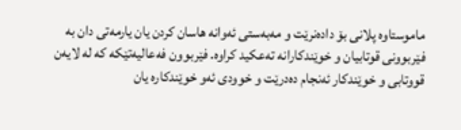ماموستاوه پلانی بۆ دادەنرێت و مەبەستی ئەوانه هاسان کردن یان یارمەتی دان به فێربوونی قوتابیان و خوێندکارانه تەعکید کراوه. فێربوون فەعالیەتێکه که له لایەن قووتابی و خوێندکار ئەنجام دەدرێت و خوودی ئەو خوێندکاره یان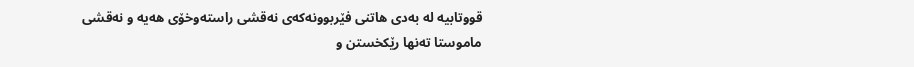قووتابیه له بەدی هاتنی فێربوونەکەی نەقشی راستەوخۆی ھەیە و نەقشی ماموستا تەنها رێکخستن و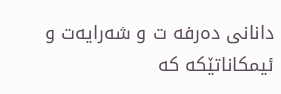دانانی دەرفه ت و شەرایەت و ئیمکاناتێکه که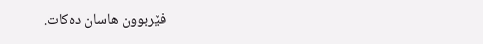فێربوون هاسان دەکات.